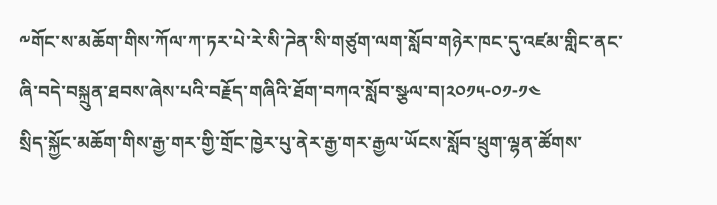༸གོང་ས་མཆོག་གིས་ཀོལ་ཀ་ཏར་པེ་རེ་སི་ཌེན་སི་གཙུག་ལག་སློབ་གཉེར་ཁང་དུ་འཛམ་གླིང་ནང་ཞི་བདེ་བསྐྲུན་ཐབས་ཞེས་པའི་བརྗོད་གཞིའི་ཐོག་བཀའ་སློབ་སྩལ་བ།༢༠༡༥-༠༡-༡༤
སྲིད་སྐྱོང་མཆོག་གིས་རྒྱ་གར་གྱི་གྲོང་ཁྱེར་པུ་ནེར་རྒྱ་གར་རྒྱལ་ཡོངས་སློབ་ཕྲུག་ལྷན་ཚོགས་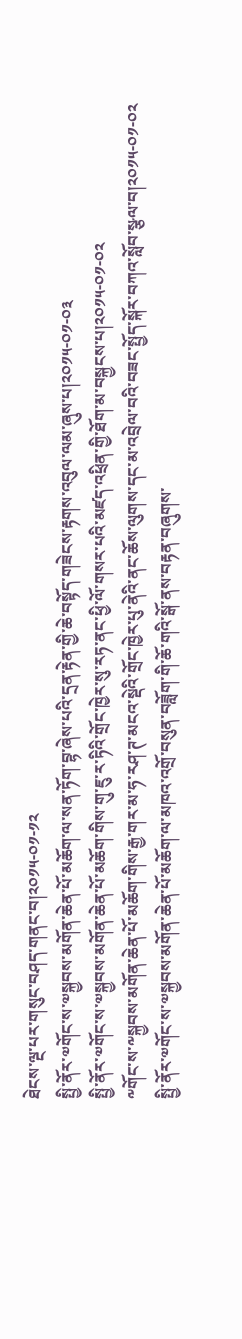ཐེངས་ལྔ་པར་གསུང་བཤད་གནང་བ།༢༠༡༥-༠༡-༡༢
སྤྱི་ནོར་༧གོང་ས་༧སྐྱབས་མགོན་ཆེན་པོ་མཆོག་ལ་སན་ཏོག་བྷ་ཞེས་པའི་དྲན་རྟེན་གྱི་ཆེ་བསྟོད་གཟེངས་རྟགས་འབུལ་ལམ་ཞུས་པ།༢༠༡༥-༠༡-༠༣
སྤྱི་ནོར་༧གོང་ས་༧སྐྱབས་མགོན་ཆེན་པོ་མཆོག་གིས་གུ་ཇུ་ར་ཏིའི་གྲོང་ཁྱེར་སུ་རཏ་ནང་ཕྱི་ལོ་གསར་པའི་མཛད་འཕྲིན་གྱི་ཐོག་མ་བསྐྱངས་པ།༢༠༡༥-༠༡-༠༢
༸གོང་ས་༸སྐྱབས་མགོན་ཆེན་པོ་མཆོག་གིས་རྒྱ་གར་མ་ཧ་རཤ་ཊ་མངའ་སྡེའི་གྲོང་ཁྱེར་པུ་ནེའི་ནང་ཆོས་ལུགས་དང་མ་འབྲེལ་བའི་བཟང་སྤྱོད་སྐོར་བཀའ་སློབ་སྩལ་བ།༢༠༡༥-༠༡-༠༢
སྤྱི་ནོར་༧གོང་ས་༧སྐྱབས་མགོན་ཆེན་པོ་མཆོག་ལ་མཁའ་འགྲོ་བསུན་བཟློག་གི་ཆོ་གའི་སྒོ་ནས་བརྟན་བཞུགས་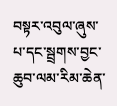བསྟར་འབུལ་ཞུས་པ་དང་སྦྲགས་བྱང་ཆུབ་ལམ་རིམ་ཆེན་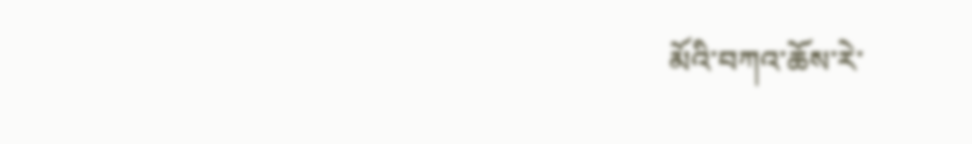མོའི་བཀའ་ཆོས་རེ་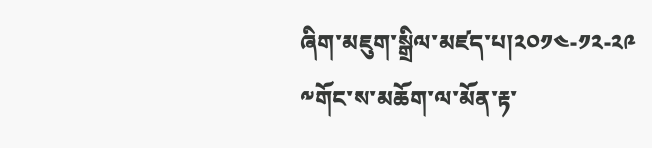ཞིག་མཇུག་སྒྲིལ་མཛད་པ།༢༠༡༤-༡༢-༢༩
༸གོང་ས་མཆོག་ལ་མོན་རྟ་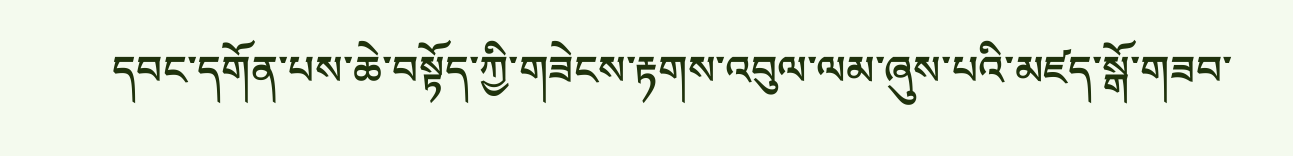དབང་དགོན་པས་ཆེ་བསྟོད་ཀྱི་གཟེངས་རྟགས་འབུལ་ལམ་ཞུས་པའི་མཛད་སྒོ་གཟབ་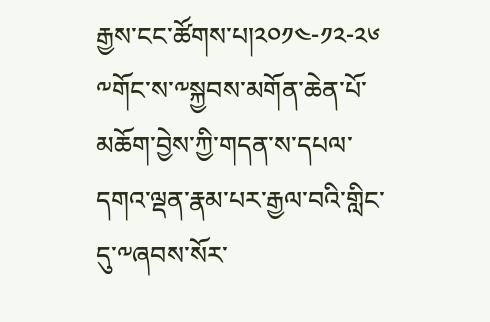རྒྱས་ངང་ཚོགས་པ།༢༠༡༤-༡༢-༢༦
༸གོང་ས་༸སྐྱབས་མགོན་ཆེན་པོ་མཆོག་བྱེས་ཀྱི་གདན་ས་དཔལ་དགའ་ལྡན་རྣམ་པར་རྒྱལ་བའི་གླིང་དུ་༸ཞབས་སོར་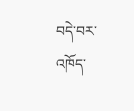བདེ་བར་འཁོད་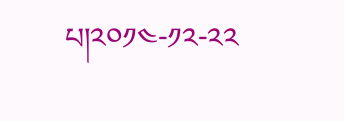པ།༢༠༡༤-༡༢-༢༢